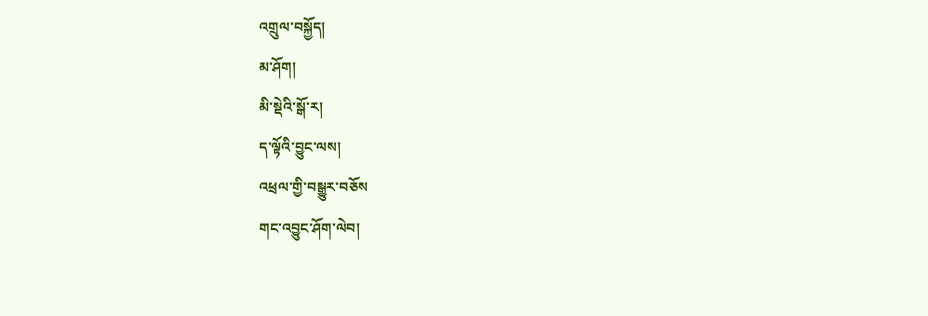འགྲུལ་བསྐྱོད།
མ་ཤོག།
མི་སྡེའི་སྒོ་ར།
ད་ལྟོའི་བྱུང་ལས།
འཕྲལ་གྱི་བསྒྱུར་བཅོས
གང་འབྱུང་ཤོག་ལེབ།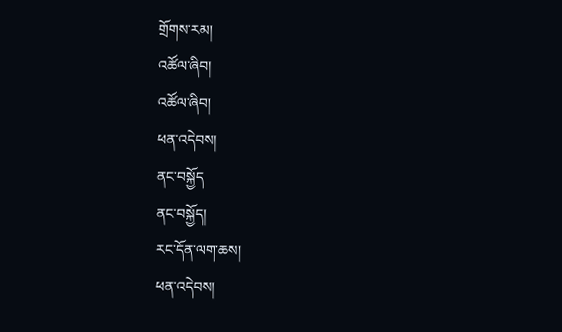གྲོགས་རམ།
འཚོལ་ཞིབ།
འཚོལ་ཞིབ།
ཕན་འདེབས།
ནང་བསྐྱོད
ནང་བསྐྱོད།
རང་དོན་ལག་ཆས།
ཕན་འདེབས།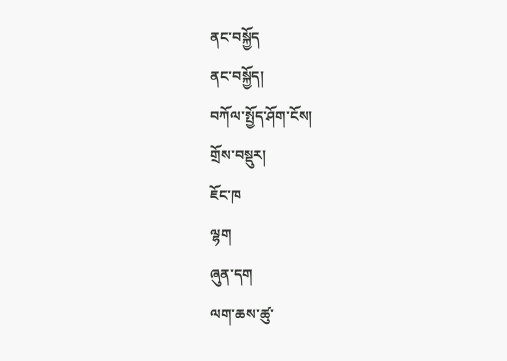ནང་བསྐྱོད
ནང་བསྐྱོད།
བཀོལ་སྤྱོད་ཤོག་ངོས།
གྲོས་བསྡུར།
ཇོང་ཁ
ལྷག
ཞུན་དག
ལག་ཆས་ཚུ་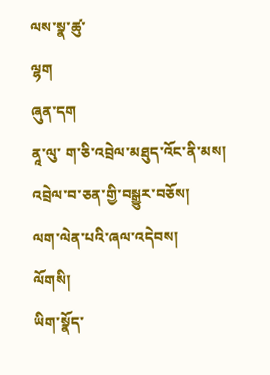ལས་སྣ་ཚུ་
ལྷག
ཞུན་དག
ནཱ་ལུ་ ག་ཅི་འབྲེལ་མཐུད་འོང་ནི་མས།
འབྲེལ་བ་ཅན་གྱི་བསྒྱུར་བཅོས།
ལག་ལེན་པའི་ཞལ་འདེབས།
ལོགསི།
ཡིག་སྣོད་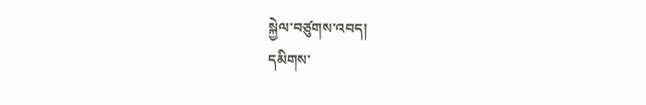སྐྱེལ་བཙུགས་འབད།
དམིགས་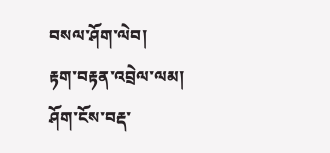བསལ་ཤོག་ལེབ།
རྟག་བརྟན་འབྲེལ་ལམ།
ཤོག་ངོས་བརྡ་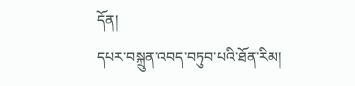དོན།
དཔར་བསྐྲུན་འབད་བཏུབ་པའི་ཐོན་རིམ།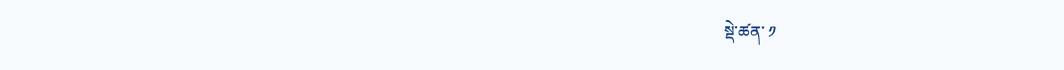སྡེ་ཚན་ ༡